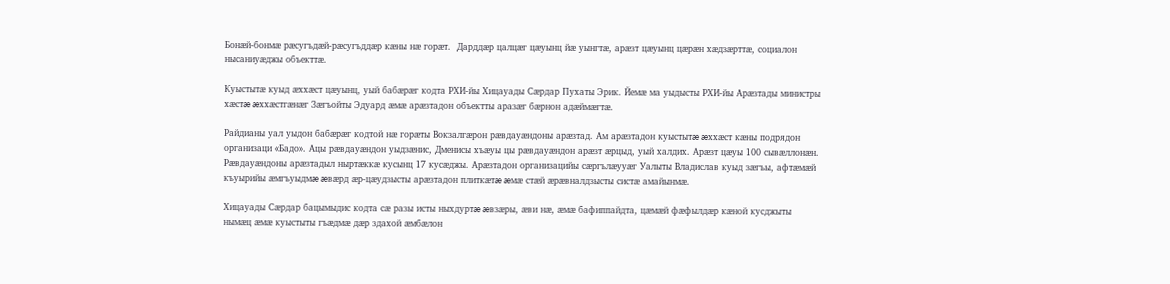Бонæй-бонмæ рæсугъдæй-рæсугъддæр кæны нæ горæт.  Дарддæр цалцæг цæуынц йæ уынгтæ, арæзт цæуынц цæрæн хæдзæрттæ, социалон нысаниуæджы объекттæ.

Куыстытæ куыд æххæст цæуынц, уый бабæрæг кодта РХИ-йы Хицауады Сæрдар Пухаты Эрик. Йемæ ма уыдысты РХИ-йы Арæзтады министры хæстæ æххæстгæнæг Зæгъойты Эдуард æмæ арæзтадон объектты аразæг бæрнон адæймæгтæ.

Райдианы уал уыдон бабæрæг кодтой нæ горæты Вокзалгæрон рæвдауæндоны арæзтад. Ам арæзтадон куыстытæ æххæст кæны подрядон организаци «Бадо». Ацы рæвдауæндон уыдзæнис, Дменисы хъæуы цы рæвдауæндон арæзт æрцыд, уый халдих. Арæзт цæуы 100 сывæллонæн. Рæвдауæндоны арæзтадыл ныртæккæ кусынц 17 кусæджы. Арæзтадон организацийы сæргълæууæг Уалыты Владислав куыд зæгъы, афтæмæй къуырийы æмгъуыдмæ æвæрд æр-цæудзысты арæзтадон плиткæтæ æмæ стæй æрæвналдзысты систæ амайынмæ.

Хицауады Сæрдар бацымыдис кодта сæ разы исты ныхдуртæ æвзæры, æви нæ, æмæ бафиппайдта, цæмæй фæфылдæр кæной кусджыты нымæц æмæ куыстыты гъæдмæ дæр здахой æмбæлон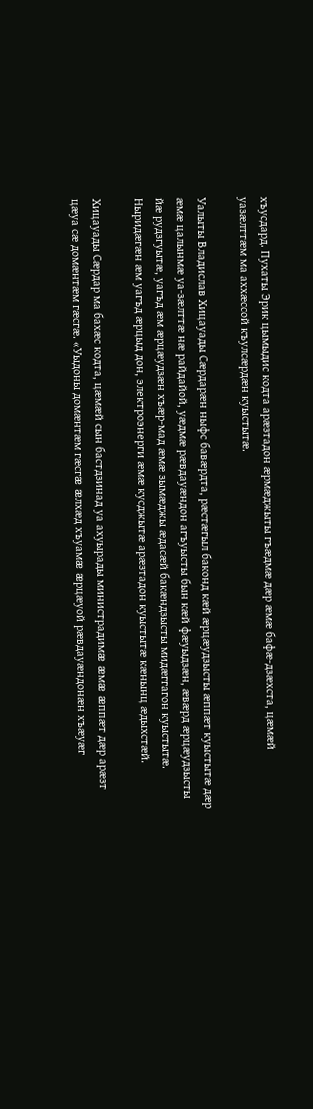хъусдард. Пухаты Эрик цымыдис кодта арæзтадон æрмæджыты гъæдмæ дæр æмæ бафæ-дзæхста, цæмæй уазæлттæм ма аххæссой къулсæрдæн куыстытæ.

Уалыты Владислав Хицауады Сæрдарæн ныфс бавæрдта, рæстæгыл баконд кæй æрцæудзысты æппæт куыстытæ дæр æмæ цалынмæ уа-зæлттæ нæ райдайой, уæдмæ рæвдауæндон агъуысты бын кæй фæуыдзæн, æвæрд æрцæудзысты йæ рудзгуытæ, уагъд æм æрцæудзæн хъæр-мад æмæ зымæджы æдасæй бакæндзысты мидæггагон куыстытæ. Ныридæгæн æм уагъд æрцыд дон, электроэнерги æмæ кусджытæ арæзтадон куыстытæ кæнынц æдыхстæй.

Хицауады Сæрдар ма бахæс кодта, цæмæй сын бастдзинад уа ахуырады министрадимæ æмæ æппæт дæр арæзт цæуа сæ домæнтæм гæсгæ. «Уыдоны домæнтæм гæсгæ æлхæд хъуамæ æрцæуой рæвдауæндонæн хъæуæг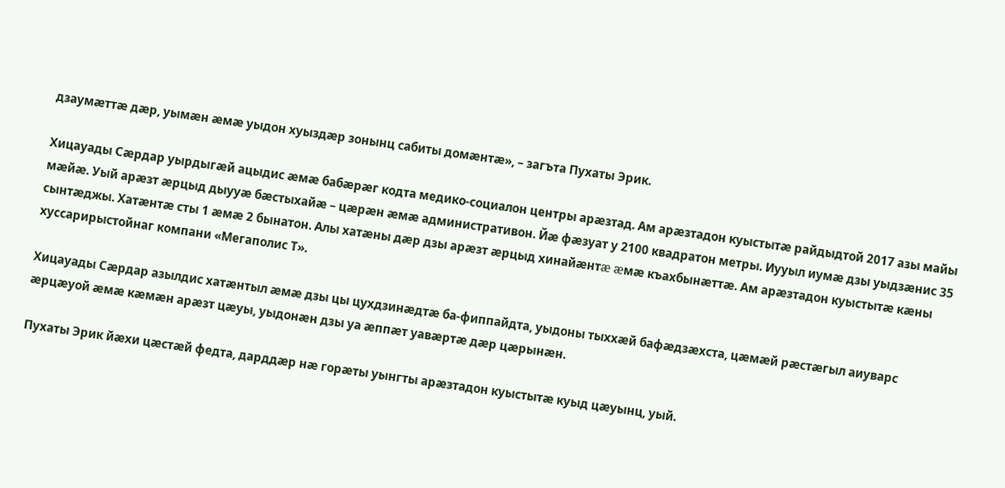дзаумæттæ дæр, уымæн æмæ уыдон хуыздæр зонынц сабиты домæнтæ», – загъта Пухаты Эрик.

Хицауады Сæрдар уырдыгæй ацыдис æмæ бабæрæг кодта медико-социалон центры арæзтад. Ам арæзтадон куыстытæ райдыдтой 2017 азы майы мæйæ. Уый арæзт æрцыд дыууæ бæстыхайæ – цæрæн æмæ административон. Йæ фæзуат у 2100 квадратон метры. Иууыл иумæ дзы уыдзæнис 35 сынтæджы. Хатæнтæ сты 1 æмæ 2 бынатон. Алы хатæны дæр дзы арæзт æрцыд хинайæнтæ æмæ къахбынæттæ. Ам арæзтадон куыстытæ кæны хуссарирыстойнаг компани «Мегаполис Т».

Хицауады Сæрдар азылдис хатæнтыл æмæ дзы цы цухдзинæдтæ ба-фиппайдта, уыдоны тыххæй бафæдзæхста, цæмæй рæстæгыл аиуварс æрцæуой æмæ кæмæн арæзт цæуы, уыдонæн дзы уа æппæт уавæртæ дæр цæрынæн.

Пухаты Эрик йæхи цæстæй федта, дарддæр нæ горæты уынгты арæзтадон куыстытæ куыд цæуынц, уый.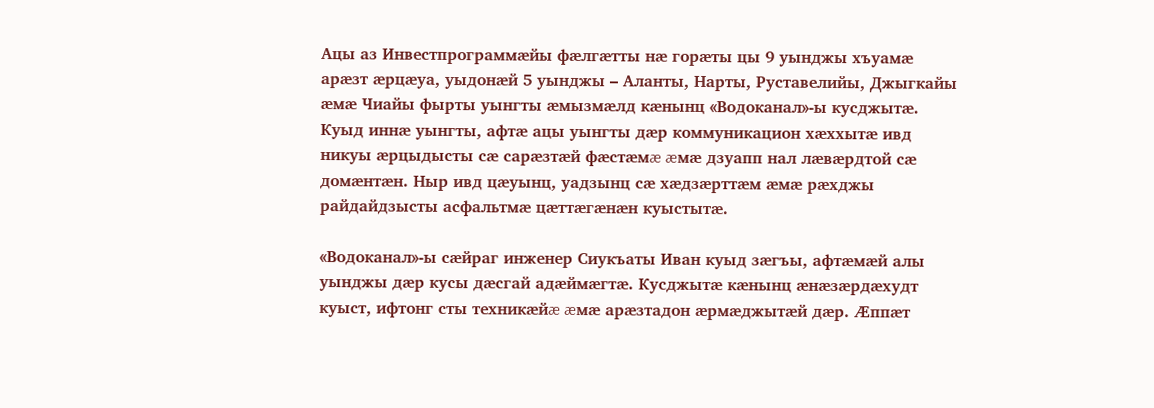Ацы аз Инвестпрограммæйы фæлгæтты нæ горæты цы 9 уынджы хъуамæ арæзт æрцæуа, уыдонæй 5 уынджы – Аланты, Нарты, Руставелийы, Джыгкайы æмæ Чиайы фырты уынгты æмызмæлд кæнынц «Водоканал»-ы кусджытæ. Куыд иннæ уынгты, афтæ ацы уынгты дæр коммуникацион хæххытæ ивд никуы æрцыдысты сæ сарæзтæй фæстæмæ æмæ дзуапп нал лæвæрдтой сæ домæнтæн. Ныр ивд цæуынц, уадзынц сæ хæдзæрттæм æмæ рæхджы райдайдзысты асфальтмæ цæттæгæнæн куыстытæ.

«Водоканал»-ы сæйраг инженер Сиукъаты Иван куыд зæгъы, афтæмæй алы уынджы дæр кусы дæсгай адæймæгтæ. Кусджытæ кæнынц æнæзæрдæхудт куыст, ифтонг сты техникæйæ æмæ арæзтадон æрмæджытæй дæр. Æппæт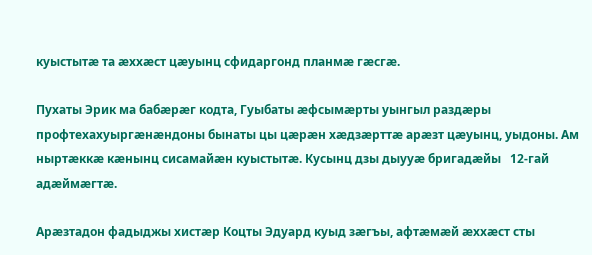куыстытæ та æххæст цæуынц сфидаргонд планмæ гæсгæ.

Пухаты Эрик ма бабæрæг кодта, Гуыбаты æфсымæрты уынгыл раздæры профтехахуыргæнæндоны бынаты цы цæрæн хæдзæрттæ арæзт цæуынц, уыдоны. Ам ныртæккæ кæнынц сисамайæн куыстытæ. Кусынц дзы дыууæ бригадæйы   12-гай адæймæгтæ.

Арæзтадон фадыджы хистæр Коцты Эдуард куыд зæгъы, афтæмæй æххæст сты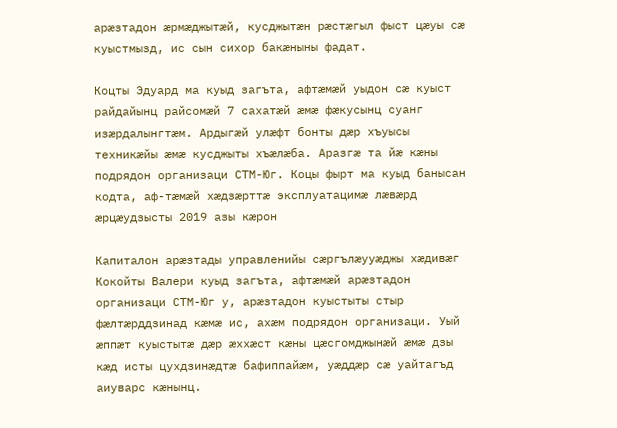арæзтадон æрмæджытæй, кусджытæн рæстæгыл фыст цæуы сæ куыстмызд, ис сын сихор бакæныны фадат.

Коцты Эдуард ма куыд загъта, афтæмæй уыдон сæ куыст райдайынц райсомæй 7 сахатæй æмæ фæкусынц суанг изæрдалынгтæм. Ардыгæй улæфт бонты дæр хъуысы техникæйы æмæ кусджыты хъæлæба. Аразгæ та йæ кæны подрядон организаци СТМ-Юг. Коцы фырт ма куыд банысан кодта, аф-тæмæй хæдзæрттæ эксплуатацимæ лæвæрд æрцæудзысты 2019 азы кæрон

Капиталон арæзтады управленийы сæргълæууæджы хæдивæг Кокойты Валери куыд загъта, афтæмæй арæзтадон организаци СТМ-Юг у, арæзтадон куыстыты стыр фæлтæрддзинад кæмæ ис, ахæм подрядон организаци. Уый æппæт куыстытæ дæр æххæст кæны цæсгомджынæй æмæ дзы кæд исты цухдзинæдтæ бафиппайæм, уæддæр сæ уайтагъд аиуварс кæнынц.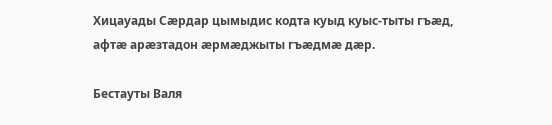Хицауады Сæрдар цымыдис кодта куыд куыс-тыты гъæд, афтæ арæзтадон æрмæджыты гъæдмæ дæр.

Бестауты Валя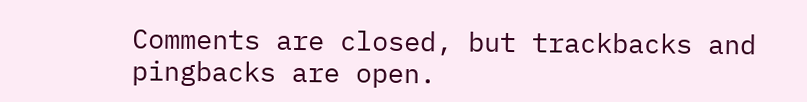Comments are closed, but trackbacks and pingbacks are open.